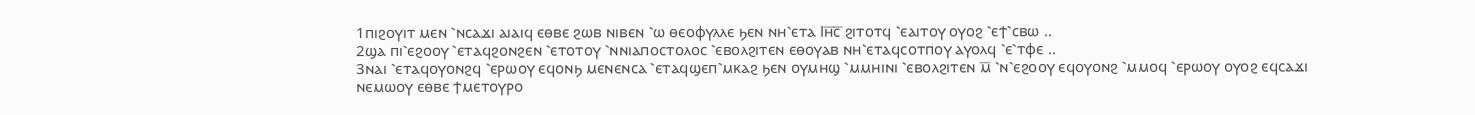1ⲡⲓϩⲟⲩⲓⲧ ⲙⲉⲛ ⳿ⲛⲥⲁϫⲓ ⲁⲓⲁⲓϥ ⲉⲑⲃⲉ ϩⲱⲃ ⲛⲓⲃⲉⲛ ⳿ⲱ ⲑⲉⲟⲫⲩⲗⲗⲉ ϧⲉⲛ ⲛⲏ⳿ⲉⲧⲁ Ⲓⲏ̅ⲥ̅ ϩⲓⲧⲟⲧϥ ⳿ⲉⲁⲓⲧⲟⲩ ⲟⲩⲟϩ ⳿ⲉϯ⳿ⲥⲃⲱ ..
2ϣⲁ ⲡⲓ⳿ⲉϩⲟⲟⲩ ⳿ⲉⲧⲁϥϩⲟⲛϩⲉⲛ ⳿ⲉⲧⲟⲧⲟⲩ ⳿ⲛⲛⲓⲁⲡⲟⲥⲧⲟⲗⲟⲥ ⳿ⲉⲃⲟⲗϩⲓⲧⲉⲛ ⲉⲑⲟⲩⲁⲃ ⲛⲏ⳿ⲉⲧⲁϥⲥⲟⲧⲡⲟⲩ ⲁⲩⲟⲗϥ ⳿ⲉ⳿ⲧⲫⲉ ..
3ⲛⲁⲓ ⳿ⲉⲧⲁϥⲟⲩⲟⲛϩϥ ⳿ⲉⲣⲱⲟⲩ ⲉϥⲟⲛϧ ⲙⲉⲛⲉⲛⲥⲁ ⳿ⲉⲧⲁϥϣⲉⲡ⳿ⲙⲕⲁϩ ϧⲉⲛ ⲟⲩⲙⲏϣ ⳿ⲙⲙⲏⲓⲛⲓ ⳿ⲉⲃⲟⲗϩⲓⲧⲉⲛ ⲙ̅ ⳿ⲛ⳿ⲉϩⲟⲟⲩ ⲉϥⲟⲩⲟⲛϩ ⳿ⲙⲙⲟϥ ⳿ⲉⲣⲱⲟⲩ ⲟⲩⲟϩ ⲉϥⲥⲁϫⲓ ⲛⲉⲙⲱⲟⲩ ⲉⲑⲃⲉ ϯⲙⲉⲧⲟⲩⲣⲟ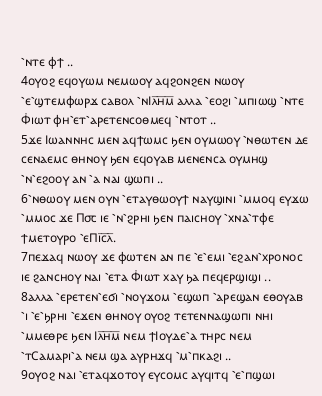⳿ⲛⲧⲉ ⲫϯ ..
4ⲟⲩⲟϩ ⲉϥⲟⲩⲱⲙ ⲛⲉⲙⲱⲟⲩ ⲁϥϩⲟⲛϩⲉⲛ ⲛⲱⲟⲩ ⳿ⲉ⳿ϣⲧⲉⲙⲫⲱⲣϫ ⲥⲁⲃⲟⲗ ⳿ⲛⲒⲗ̅ⲏ̅ⲙ̅ ⲁⲗⲗⲁ ⳿ⲉⲟϩⲓ ⳿ⲙⲡⲓⲱϣ ⳿ⲛⲧⲉ Ⲫ̇ⲓⲱⲧ ⲫⲏ⳿ⲉⲧ⳿ⲁⲣⲉⲧⲉⲛⲥⲟⲑⲙⲉϥ ⳿ⲛⲧⲟⲧ ..
5ϫⲉ Ⲓⲱⲁⲛⲛⲏⲥ ⲙⲉⲛ ⲁϥϯⲱⲙⲥ ϧⲉⲛ ⲟⲩⲙⲱⲟⲩ ⳿ⲛⲑⲱⲧⲉⲛ ⲇⲉ ⲥⲉⲛⲁⲉⲙⲥ ⲑⲏⲛⲟⲩ ϧⲉⲛ ⲉϥⲟⲩⲁⲃ ⲙⲉⲛⲉⲛⲥⲁ ⲟⲩⲙⲏϣ ⳿ⲛ⳿ⲉϩⲟⲟⲩ ⲁⲛ ⳿ⲁ ⲛⲁⲓ ϣⲱⲡⲓ ..
6⳿ⲛⲑⲱⲟⲩ ⲙⲉⲛ ⲟⲩⲛ ⳿ⲉⲧⲁⲩⲑⲱⲟⲩϯ ⲛⲁⲩϣⲓⲛⲓ ⳿ⲙⲙⲟϥ ⲉⲩϫⲱ ⳿ⲙⲙⲟⲥ ϫⲉ Ⲡ⳪ ⲓⲉ ⳿ⲛ⳿ϩⲣⲏⲓ ϧⲉⲛ ⲡⲁⲓⲥⲏⲟⲩ ⳿ⲭⲛⲁ⳿ⲧⲫⲉ ϯⲙⲉⲧⲟⲩⲣⲟ ⳿ⲉⲠⲓ̅ⲥ̅ⲗ̅.
7ⲡⲉϫⲁϥ ⲛⲱⲟⲩ ϫⲉ ⲫⲱⲧⲉⲛ ⲁⲛ ⲡⲉ ⳿ⲉ⳿ⲉⲙⲓ ⳿ⲉϩⲁⲛ⳿ⲭⲣⲟⲛⲟⲥ ⲓⲉ ϩⲁⲛⲥⲏⲟⲩ ⲛⲁⲓ ⳿ⲉⲧⲁ Ⲫ̇ⲓⲱⲧ ⲭⲁⲩ ϧⲁ ⲡⲉϥⲉⲣϣⲓϣⲓ ..
8ⲁⲗⲗⲁ ⳿ⲉⲣⲉⲧⲉⲛ⳿ⲉϭⲓ ⳿ⲛⲟⲩϫⲟⲙ ⳿ⲉϣⲱⲡ ⳿ⲁⲣⲉϣⲁⲛ ⲉⲑⲟⲩⲁⲃ ⳿ⲓ ⳿ⲉ⳿ϧⲣⲏⲓ ⳿ⲉϫⲉⲛ ⲑⲏⲛⲟⲩ ⲟⲩⲟϩ ⲧⲉⲧⲉⲛⲛⲁϣⲱⲡⲓ ⲛⲏⲓ ⳿ⲙⲙⲉⲑⲣⲉ ϧⲉⲛ Ⲓⲗ̅ⲏ̅ⲙ̅ ⲛⲉⲙ ϯⲒⲟⲩⲇⲉ⳿ⲁ ⲧⲏⲣⲥ ⲛⲉⲙ ⳿ⲧⲤⲁⲙⲁⲣⲓ⳿ⲁ ⲛⲉⲙ ϣⲁ ⲁⲩⲣⲏϫϥ ⳿ⲙ⳿ⲡⲕⲁϩⲓ ..
9ⲟⲩⲟϩ ⲛⲁⲓ ⳿ⲉⲧⲁϥϫⲟⲧⲟⲩ ⲉⲩⲥⲟⲙⲥ ⲁⲩϥⲓⲧϥ ⳿ⲉ⳿ⲡϣⲱⲓ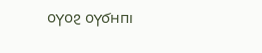ⲟⲩⲟϩ ⲟⲩϭⲏⲡⲓ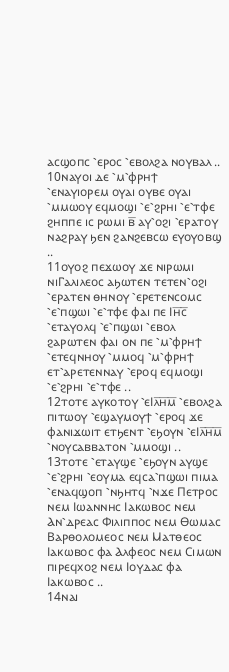ⲁⲥϣⲟⲡⲥ ⳿ⲉⲣⲟⲥ ⳿ⲉⲃⲟⲗϩⲁ ⲛⲟⲩⲃⲁⲗ ..
10ⲛⲁⲩⲟⲓ ⲇⲉ ⳿ⲙ⳿ⲫⲣⲏϯ ⳿ⲉⲛⲁⲩⲓⲟⲣⲉⲙ ⲟⲩⲁⲓ ⲟⲩⲃⲉ ⲟⲩⲁⲓ ⳿ⲙⲙⲱⲟⲩ ⲉϥⲙⲟϣⲓ ⳿ⲉ⳿ϩⲣⲏⲓ ⳿ⲉ⳿ⲧⲫⲉ ϩⲏⲡⲡⲉ ⲓⲥ ⲣⲱⲙⲓ ⲃ̅ ⲁⲩ⳿ⲟϩⲓ ⳿ⲉⲣⲁⲧⲟⲩ ⲛⲁϩⲣⲁⲩ ϧⲉⲛ ϩⲁⲛϩⲉⲃⲥⲱ ⲉⲩⲟⲩⲟⲃϣ ..
11ⲟⲩⲟϩ ⲡⲉϫⲱⲟⲩ ϫⲉ ⲛⲓⲣⲱⲙⲓ ⲛⲓⲄⲁⲗⲓⲗⲉⲟⲥ ⲁϧⲱⲧⲉⲛ ⲧⲉⲧⲉⲛ⳿ⲟϩⲓ ⳿ⲉⲣⲁⲧⲉⲛ ⲑⲏⲛⲟⲩ ⳿ⲉⲣⲉⲧⲉⲛⲥⲟⲙⲥ ⳿ⲉ⳿ⲡϣⲱⲓ ⳿ⲉ⳿ⲧⲫⲉ ⲫⲁⲓ ⲡⲉ Ⲓⲏ̅ⲥ̅ ⳿ⲉⲧⲁⲩⲟⲗϥ ⳿ⲉ⳿ⲡϣⲱⲓ ⳿ⲉⲃⲟⲗ ϩⲁⲣⲱⲧⲉⲛ ⲫⲁⲓ ⲟⲛ ⲡⲉ ⳿ⲙ⳿ⲫⲣⲏϯ ⳿ⲉⲧⲉϥⲛⲏⲟⲩ ⳿ⲙⲙⲟϥ ⳿ⲙ⳿ⲫⲣⲏϯ ⲉⲧ⳿ⲁⲣⲉⲧⲉⲛⲛⲁⲩ ⳿ⲉⲣⲟϥ ⲉϥⲙⲟϣⲓ ⳿ⲉ⳿ϩⲣⲏⲓ ⳿ⲉ⳿ⲧⲫⲉ ..
12ⲧⲟⲧⲉ ⲁⲩⲕⲟⲧⲟⲩ ⳿ⲉⲒⲗ̅ⲏ̅ⲙ̅ ⳿ⲉⲃⲟⲗϩⲁ ⲡⲓⲧⲱⲟⲩ ⳿ⲉϣⲁⲩⲙⲟⲩϯ ⳿ⲉⲣⲟϥ ϫⲉ ⲫⲁⲛⲓϫⲱⲓⲧ ⲉⲧϧⲉⲛⲧ ⳿ⲉϧⲟⲩⲛ ⳿ⲉⲒⲗ̅ⲏ̅ⲙ̅ ⳿ⲛⲟⲩⲥⲁⲃⲃⲁⲧⲟⲛ ⳿ⲙⲙⲟϣⲓ ..
13ⲧⲟⲧⲉ ⳿ⲉⲧⲁⲩϣⲉ ⳿ⲉϧⲟⲩⲛ ⲁⲩϣⲉ ⳿ⲉ⳿ϩⲣⲏⲓ ⳿ⲉⲟⲩⲙⲁ ⲉϥⲥⲁ⳿ⲡϣⲱⲓ ⲡⲓⲙⲁ ⳿ⲉⲛⲁϥϣⲟⲡ ⳿ⲛϧⲏⲧϥ ⳿ⲛϫⲉ Ⲡⲉⲧⲣⲟⲥ ⲛⲉⲙ Ⲓⲱⲁⲛⲛⲏⲥ Ⲓⲁⲕⲱⲃⲟⲥ ⲛⲉⲙ Ⲁⲛ⳿ⲇⲣⲉⲁⲥ Ⲫⲓⲗⲓⲡⲡⲟⲥ ⲛⲉⲙ Ⲑⲱⲙⲁⲥ Ⲃⲁⲣⲑⲟⲗⲟⲙⲉⲟⲥ ⲛⲉⲙ Ⲙⲁⲧⲑⲉⲟⲥ Ⲓⲁⲕⲱⲃⲟⲥ ⲫⲁ Ⲁⲗⲫⲉⲟⲥ ⲛⲉⲙ Ⲥⲓⲙⲱⲛ ⲡⲓⲣⲉϥⲭⲟϩ ⲛⲉⲙ Ⲓⲟⲩⲇⲁⲥ ⲫⲁ Ⲓⲁⲕⲱⲃⲟⲥ ..
14ⲛⲁⲓ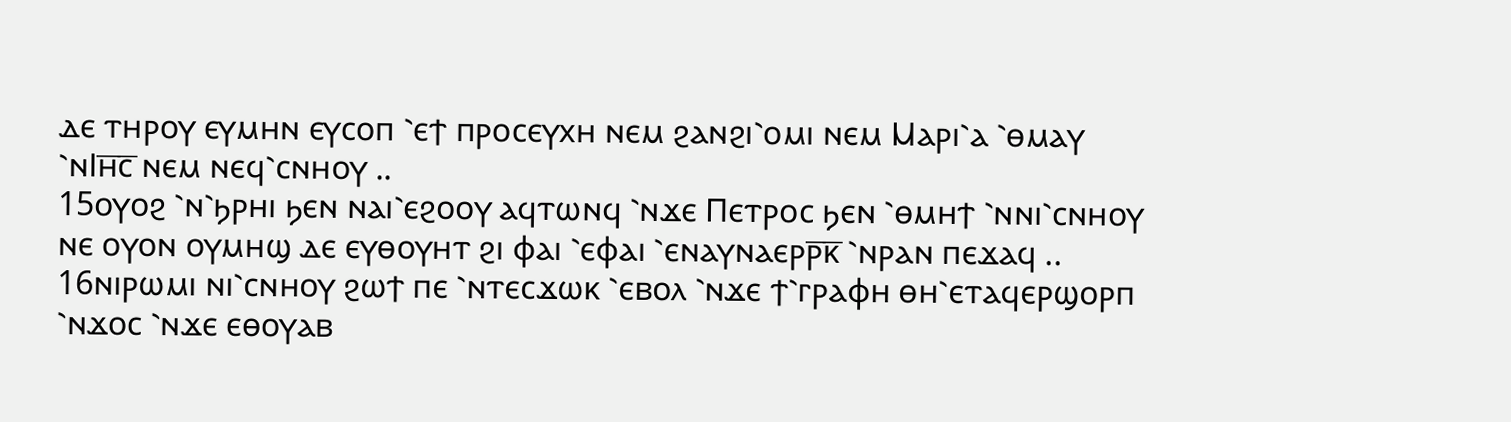ⲇⲉ ⲧⲏⲣⲟⲩ ⲉⲩⲙⲏⲛ ⲉⲩⲥⲟⲡ ⳿ⲉϯ ⲡⲣⲟⲥⲉⲩⲭⲏ ⲛⲉⲙ ϩⲁⲛϩⲓ⳿ⲟⲙⲓ ⲛⲉⲙ Ⲙⲁⲣⲓ⳿ⲁ ⳿ⲑⲙⲁⲩ ⳿ⲛⲒⲏ̅ⲥ̅ ⲛⲉⲙ ⲛⲉϥ⳿ⲥⲛⲏⲟⲩ ..
15ⲟⲩⲟϩ ⳿ⲛ⳿ϧⲣⲏⲓ ϧⲉⲛ ⲛⲁⲓ⳿ⲉϩⲟⲟⲩ ⲁϥⲧⲱⲛϥ ⳿ⲛϫⲉ Ⲡⲉⲧⲣⲟⲥ ϧⲉⲛ ⳿ⲑⲙⲏϯ ⳿ⲛⲛⲓ⳿ⲥⲛⲏⲟⲩ ⲛⲉ ⲟⲩⲟⲛ ⲟⲩⲙⲏϣ ⲇⲉ ⲉⲩⲑⲟⲩⲏⲧ ϩⲓ ⲫⲁⲓ ⳿ⲉⲫⲁⲓ ⳿ⲉⲛⲁⲩⲛⲁⲉⲣⲣ̅ⲕ̅ ⳿ⲛⲣⲁⲛ ⲡⲉϫⲁϥ ..
16ⲛⲓⲣⲱⲙⲓ ⲛⲓ⳿ⲥⲛⲏⲟⲩ ϩⲱϯ ⲡⲉ ⳿ⲛⲧⲉⲥϫⲱⲕ ⳿ⲉⲃⲟⲗ ⳿ⲛϫⲉ ϯ⳿ⲅⲣⲁⲫⲏ ⲑⲏ⳿ⲉⲧⲁϥⲉⲣϣⲟⲣⲡ ⳿ⲛϫⲟⲥ ⳿ⲛϫⲉ ⲉⲑⲟⲩⲁⲃ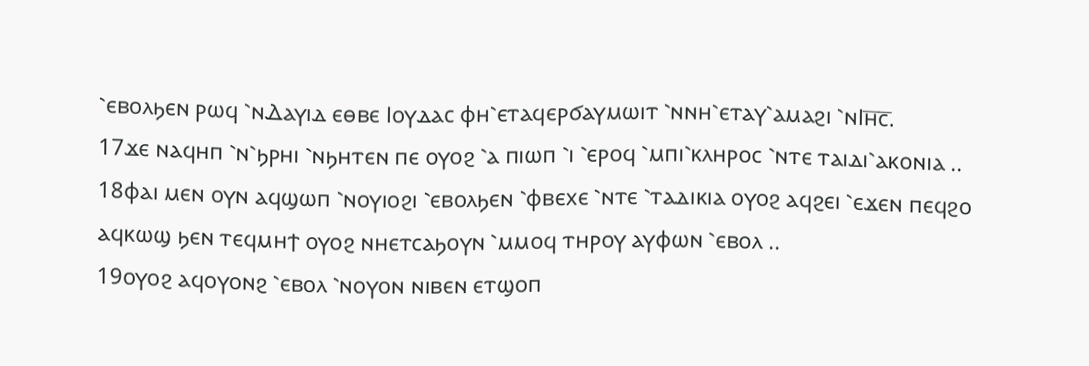⳿ⲉⲃⲟⲗϧⲉⲛ ⲣⲱϥ ⳿ⲛⲆⲁⲩⲓⲇ ⲉⲑⲃⲉ Ⲓⲟⲩⲇⲁⲥ ⲫⲏ⳿ⲉⲧⲁϥⲉⲣϭⲁⲩⲙⲱⲓⲧ ⳿ⲛⲛⲏ⳿ⲉⲧⲁⲩ⳿ⲁⲙⲁϩⲓ ⳿ⲛⲒⲏ̅ⲥ̅.
17ϫⲉ ⲛⲁϥⲏⲡ ⳿ⲛ⳿ϧⲣⲏⲓ ⳿ⲛϧⲏⲧⲉⲛ ⲡⲉ ⲟⲩⲟϩ ⳿ⲁ ⲡⲓⲱⲡ ⳿ⲓ ⳿ⲉⲣⲟϥ ⳿ⲙⲡⲓ⳿ⲕⲗⲏⲣⲟⲥ ⳿ⲛⲧⲉ ⲧⲁⲓⲇⲓ⳿ⲁⲕⲟⲛⲓⲁ ..
18ⲫⲁⲓ ⲙⲉⲛ ⲟⲩⲛ ⲁϥϣⲱⲡ ⳿ⲛⲟⲩⲓⲟϩⲓ ⳿ⲉⲃⲟⲗϧⲉⲛ ⳿ⲫⲃⲉⲭⲉ ⳿ⲛⲧⲉ ⳿ⲧⲁⲇⲓⲕⲓⲁ ⲟⲩⲟϩ ⲁϥϩⲉⲓ ⳿ⲉϫⲉⲛ ⲡⲉϥϩⲟ ⲁϥⲕⲱϣ ϧⲉⲛ ⲧⲉϥⲙⲏϯ ⲟⲩⲟϩ ⲛⲏⲉⲧⲥⲁϧⲟⲩⲛ ⳿ⲙⲙⲟϥ ⲧⲏⲣⲟⲩ ⲁⲩⲫⲱⲛ ⳿ⲉⲃⲟⲗ ..
19ⲟⲩⲟϩ ⲁϥⲟⲩⲟⲛϩ ⳿ⲉⲃⲟⲗ ⳿ⲛⲟⲩⲟⲛ ⲛⲓⲃⲉⲛ ⲉⲧϣⲟⲡ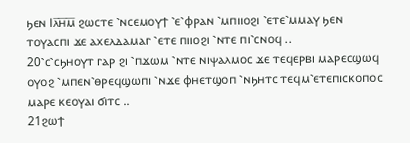ϧⲉⲛ Ⲓⲗ̅ⲏ̅ⲙ̅ ϩⲱⲥⲧⲉ ⳿ⲛⲥⲉⲙⲟⲩϯ ⳿ⲉ⳿ⲫⲣⲁⲛ ⳿ⲙⲡⲓⲓⲟϩⲓ ⳿ⲉⲧⲉ⳿ⲙⲙⲁⲩ ϧⲉⲛ ⲧⲟⲩⲁⲥⲡⲓ ϫⲉ ⲁⲭⲉⲗⲇⲁⲙⲁⲅ ⳿ⲉⲧⲉ ⲡⲓⲓⲟϩⲓ ⳿ⲛⲧⲉ ⲡⲓ⳿ⲥⲛⲟϥ ..
20⳿ⲥ⳿ⲥϧⲏⲟⲩⲧ ⲅⲁⲣ ϩⲓ ⳿ⲡϫⲱⲙ ⳿ⲛⲧⲉ ⲛⲓⲯⲁⲗⲙⲟⲥ ϫⲉ ⲧⲉϥⲉⲣⲃⲓ ⲙⲁⲣⲉⲥϣⲱϥ ⲟⲩⲟϩ ⳿ⲙⲡⲉⲛ⳿ⲑⲣⲉϥϣⲱⲡⲓ ⳿ⲛϫⲉ ⲫⲏⲉⲧϣⲟⲡ ⳿ⲛϧⲏⲧⲥ ⲧⲉϥⲙ⳿ⲉⲧⲉⲡⲓⲥⲕⲟⲡⲟⲥ ⲙⲁⲣⲉ ⲕⲉⲟⲩⲁⲓ ϭⲓⲧⲥ ..
21ϩⲱϯ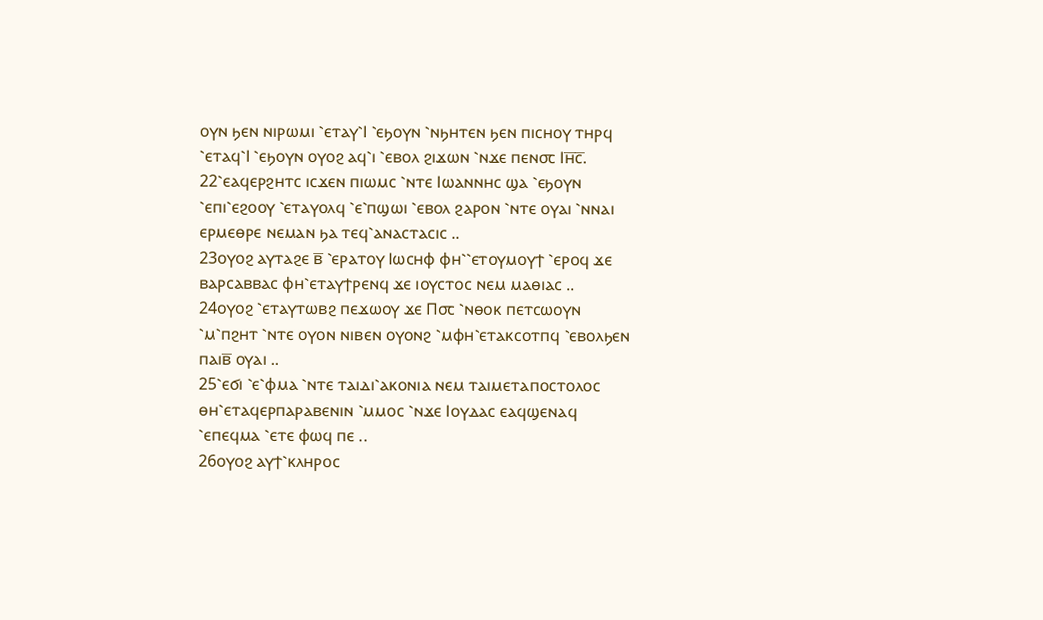ⲟⲩⲛ ϧⲉⲛ ⲛⲓⲣⲱⲙⲓ ⳿ⲉⲧⲁⲩ⳿Ⲓ ⳿ⲉϧⲟⲩⲛ ⳿ⲛϧⲏⲧⲉⲛ ϧⲉⲛ ⲡⲓⲥⲏⲟⲩ ⲧⲏⲣϥ ⳿ⲉⲧⲁϥ⳿Ⲓ ⳿ⲉϧⲟⲩⲛ ⲟⲩⲟϩ ⲁϥ⳿ⲓ ⳿ⲉⲃⲟⲗ ϩⲓϫⲱⲛ ⳿ⲛϫⲉ ⲡⲉⲛ⳪ Ⲓⲏ̅ⲥ̅.
22⳿ⲉⲁϥⲉⲣϩⲏⲧⲥ ⲓⲥϫⲉⲛ ⲡⲓⲱⲙⲥ ⳿ⲛⲧⲉ Ⲓⲱⲁⲛⲛⲏⲥ ϣⲁ ⳿ⲉϧⲟⲩⲛ ⳿ⲉⲡⲓ⳿ⲉϩⲟⲟⲩ ⳿ⲉⲧⲁⲩⲟⲗϥ ⳿ⲉ⳿ⲡϣⲱⲓ ⳿ⲉⲃⲟⲗ ϩⲁⲣⲟⲛ ⳿ⲛⲧⲉ ⲟⲩⲁⲓ ⳿ⲛⲛⲁⲓ ⲉⲣⲙⲉⲑⲣⲉ ⲛⲉⲙⲁⲛ ϧⲁ ⲧⲉϥ⳿ⲁⲛⲁⲥⲧⲁⲥⲓⲥ ..
23ⲟⲩⲟϩ ⲁⲩⲧⲁϩⲉ ⲃ̅ ⳿ⲉⲣⲁⲧⲟⲩ Ⲓⲱⲥⲏⲫ ⲫⲏ⳿⳿ⲉⲧⲟⲩⲙⲟⲩϯ ⳿ⲉⲣⲟϥ ϫⲉ ⲃⲁⲣⲥⲁⲃⲃⲁⲥ ⲫⲏ⳿ⲉⲧⲁⲩϯⲣⲉⲛϥ ϫⲉ ⲓⲟⲩⲥⲧⲟⲥ ⲛⲉⲙ ⲙⲁⲑⲓⲁⲥ ..
24ⲟⲩⲟϩ ⳿ⲉⲧⲁⲩⲧⲱⲃϩ ⲡⲉϫⲱⲟⲩ ϫⲉ Ⲡ⳪ ⳿ⲛⲑⲟⲕ ⲡⲉⲧⲥⲱⲟⲩⲛ ⳿ⲙ⳿ⲡϩⲏⲧ ⳿ⲛⲧⲉ ⲟⲩⲟⲛ ⲛⲓⲃⲉⲛ ⲟⲩⲟⲛϩ ⳿ⲙⲫⲏ⳿ⲉⲧⲁⲕⲥⲟⲧⲡϥ ⳿ⲉⲃⲟⲗϧⲉⲛ ⲡⲁⲓⲃ̅ ⲟⲩⲁⲓ ..
25⳿ⲉϭⲓ ⳿ⲉ⳿ⲫⲙⲁ ⳿ⲛⲧⲉ ⲧⲁⲓⲇⲓ⳿ⲁⲕⲟⲛⲓⲁ ⲛⲉⲙ ⲧⲁⲓⲙⲉⲧⲁⲡⲟⲥⲧⲟⲗⲟⲥ ⲑⲏ⳿ⲉⲧⲁϥⲉⲣⲡⲁⲣⲁⲃⲉⲛⲓⲛ ⳿ⲙⲙⲟⲥ ⳿ⲛϫⲉ Ⲓⲟⲩⲇⲁⲥ ⲉⲁϥϣⲉⲛⲁϥ ⳿ⲉⲡⲉϥⲙⲁ ⳿ⲉⲧⲉ ⲫⲱϥ ⲡⲉ ..
26ⲟⲩⲟϩ ⲁⲩϯ⳿ⲕⲗⲏⲣⲟⲥ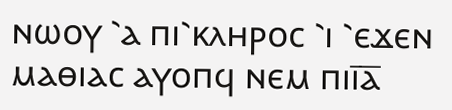ⲛⲱⲟⲩ ⳿ⲁ ⲡⲓ⳿ⲕⲗⲏⲣⲟⲥ ⳿ⲓ ⳿ⲉϫⲉⲛ ⲙⲁⲑⲓⲁⲥ ⲁⲩⲟⲡϥ ⲛⲉⲙ ⲡⲓⲓ̅ⲁ̅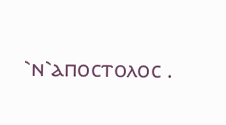⳿ⲛ⳿ⲁⲡⲟⲥⲧⲟⲗⲟⲥ .